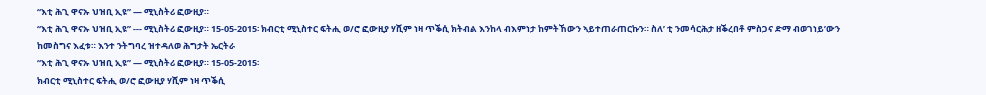“እቲ ሕጊ ዋናኡ ህዝቢ ኢዩ” — ሚኒስትሪ ፎውዚያ።
“እቲ ሕጊ ዋናኡ ህዝቢ ኢዩ” --- ሚኒስትሪ ፎውዚያ። 15-05-2015፡ ክብርቲ ሚኒስተር ፍትሒ ወ/ሮ ፎውዚያ ሃሺም ነዛ ጥቕሲ ክትብል እንከላ ብእምነታ ከምትኸውን ኣይተጠራጠርኩን። ስለ’ ቲ ንመሳርሕታ ዘቕረበቶ ምስጋና ድማ ብወገነይ’ውን ከመስግና እፈቱ። እንተ ንትግባረ ዝተዳለወ ሕግታት ኤርትራ
“እቲ ሕጊ ዋናኡ ህዝቢ ኢዩ” — ሚኒስትሪ ፎውዚያ። 15-05-2015፡
ክብርቲ ሚኒስተር ፍትሒ ወ/ሮ ፎውዚያ ሃሺም ነዛ ጥቕሲ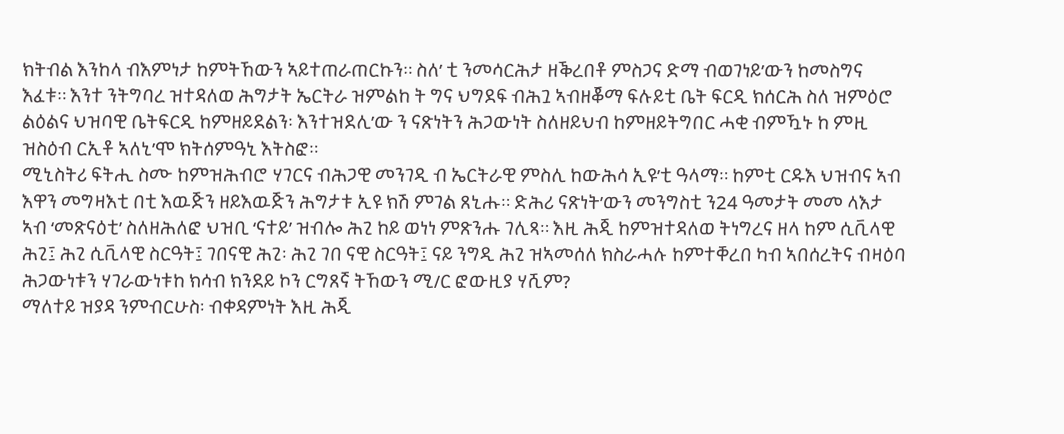ክትብል እንከላ ብእምነታ ከምትኸውን ኣይተጠራጠርኩን። ስለ’ ቲ ንመሳርሕታ ዘቕረበቶ ምስጋና ድማ ብወገነይ’ውን ከመስግና እፈቱ። እንተ ንትግባረ ዝተዳለወ ሕግታት ኤርትራ ዝምልከ ት ግና ህግደፍ ብሕጓ ኣብዘቖማ ፍሉይቲ ቤት ፍርዲ ክሰርሕ ስለ ዝምዕሮ ልዕልና ህዝባዊ ቤትፍርዲ ከምዘይደልን፡ እንተዝደሊ’ው ን ናጽነትን ሕጋውነት ስለዘይህብ ከምዘይትግበር ሓቂ ብምዃኑ ከ ምዚ ዝስዕብ ርኢቶ ኣለኒ’ሞ ክትሰምዓኒ እትስፎ።
ሚኒስትሪ ፍትሒ ስሙ ከምዝሕብሮ ሃገርና ብሕጋዊ መንገዲ ብ ኤርትራዊ ምስሊ ከውሕሳ ኢዩ’ቲ ዓላማ። ከምቲ ርዱእ ህዝብና ኣብ እዋን መግዛእቲ በቲ እዉጅን ዘይእዉጅን ሕግታቱ ኢዩ ክሽ ምገል ጸኒሑ። ድሕሪ ናጽነት’ውን መንግስቲ ን24 ዓመታት መመ ላእታ ኣብ ‘መጽናዕቲ’ ስለዘሕለፎ ህዝቢ ‘ናተይ’ ዝብሎ ሕጊ ከይ ወነነ ምጽንሑ ገሊጻ። እዚ ሕጂ ከምዝተዳለወ ትነግረና ዘላ ከም ሲቪላዊ ሕጊ፤ ሕጊ ሲቪላዊ ስርዓት፤ ገበናዊ ሕጊ፡ ሕጊ ገበ ናዊ ስርዓት፤ ናይ ንግዲ ሕጊ ዝኣመሰለ ክስራሓሉ ከምተቐረበ ካብ ኣበሰረትና ብዛዕባ ሕጋውነቱን ሃገራውነቱከ ክሳብ ክንደይ ኮን ርግጸኛ ትኸውን ሚ/ር ፎውዚያ ሃሺም?
ማለተይ ዝያዳ ንምብርሁስ፡ ብቀዳምነት እዚ ሕጂ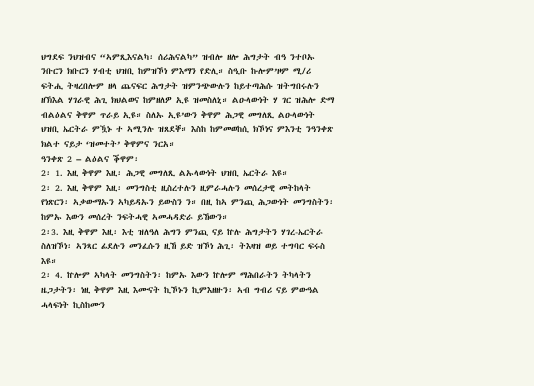ህግደፍ ንህዝብና “ኣምጺእናልካ፡ ሰሪሕናልካ” ዝብሎ ዘሎ ሕግታት ብዓ ንተቦኡ ንቡርን ክቡርን ሃብቲ ህዝቢ ከምዝኾነ ምእማን የድሊ። ስዒቡ ኩሎም’ዞም ሚ/ሪ ፍትሒ ትዛረበሎም ዘላ ጨናፍር ሕግታት ዝምንጭውሉን ከይተጣሕሱ ዝትግበሩሉን ዘኽእል ሃገራዊ ሕጊ ክህልወና ከምዘለዎ ኢዩ ዝመስለኒ። ልዑላውነት ሃ ገር ዝሕሎ ድማ ብልዕልና ቅዋም ጥራይ ኢዩ። ስለኡ ኢዩ’ውን ቅዋም ሕጋዊ መግለጺ ልዑላውነት ህዝቢ ኤርትራ ምዃኑ ተ ኣሚንሉ ዝጸደቐ። እስከ ከምመወከሲ ክኾነና ምእንቲ ንዓንቀጽ ክልተ ናይታ ‘ዝመተት’ ቅዋምና ንርአ።
ዓንቀጽ 2 – ልዕልና ቕዋም፡
2፡ 1. እዚ ቅዋም እዚ፡ ሕጋዊ መግለጺ ልኡላውነት ህዝቢ ኤርትራ እዩ።
2፡ 2. እዚ ቅዋም እዚ፡ መንግስቲ ዚስረተሉን ዚምራሓሉን መሰረታዊ መትከላት የነጽርን፡ ኣቃውማኡን ኣካይዳኡን ይውስን ን። በዚ ከኣ ምንጪ ሕጋውነት መንግስትን፡ ከምኡ እውን መሰረት ንፍትሓዊ ኣመሓዳድራ ይኸውን።
2፡3. እዚ ቅዋም እዚ፡ እቲ ዝለዓለ ሕግን ምንጪ ናይ ኵሉ ሕግታትን ሃገረ-ኤርትራ ስለዝኾነ፡ ኣንጻር ፊደሉን መንፈሱን ዚኸ ይድ ዝኾነ ሕጊ፡ ትእዛዝ ወይ ተግባር ፍሩስ እዩ።
2፡ 4. ኵሎም ኣካላት መንግስትን፡ ከምኡ እውን ኵሎም ማሕበራትን ትካላትን ዜጋታትን፡ ነዚ ቅዋም እዚ እሙናት ኪኾኑን ኪምእዘዙን፡ ኣብ ግብሪ ናይ ምውዓል ሓላፍነት ኪስከሙን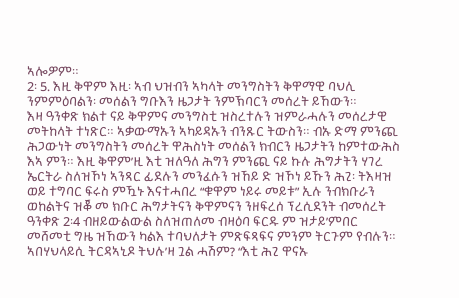ኣሎዎም።
2፡ 5. እዚ ቅዋም እዚ፡ ኣብ ህዝብን ኣካላት መንግስትን ቅዋማዊ ባህሊ ንምምዕባልን፡ መሰልን ግቡእን ዜጋታት ንምኽባርን መሰረት ይኸውን።
እዛ ዓንቀጽ ክልተ ናይ ቅዋምና መንግስቲ ዝስረተሉን ዝምራሓሉን መሰረታዊ መትከላት ተነጽር። ኣቃውማኡን ኣካይዳኡን ብንጹር ትውስን። ብኡ ድማ ምንጪ ሕጋውነት መንግስትን መሰረት ዋሕስነት መሰልን ክብርን ዜጋታትን ከምተውሕስ እኣ ምን። እዚ ቅዋም’ዚ እቲ ዝለዓለ ሕግን ምንጪ ናይ ኩሉ ሕግታትን ሃገረ ኤርትራ ስለዝኾነ ኣንጻር ፊደሉን መንፈሱን ዝኸይ ድ ዝኾነ ይኹን ሕጊ፡ ትእዛዝ ወይ ተግባር ፍሩስ ምዃኑ እናተሓበረ “ቁዋም ነይሩ መይቱ” ኢሉ ንብክቡራን ወከልትና ዝቖ መ ክቡር ሕግታትናን ቅዋምናን ንዘፍረሰ ፕረሲደንት ብመሰረት ዓንቀጽ 2፡4 ብዘይውልውል ስለዝጠለመ ብዛዕባ ፍርዱ ም ዝታይ’ምበር መሸመቲ ግዜ ዝኸውን ካልእ ተባህለታት ምጽፍጻፍና ምንም ትርጉም የብሉን።
ኣበሃህላይሲ ትርዳኣኒዶ ትህሉ’ዛ ጓል ሓሽም? “እቲ ሕጊ ዋናኡ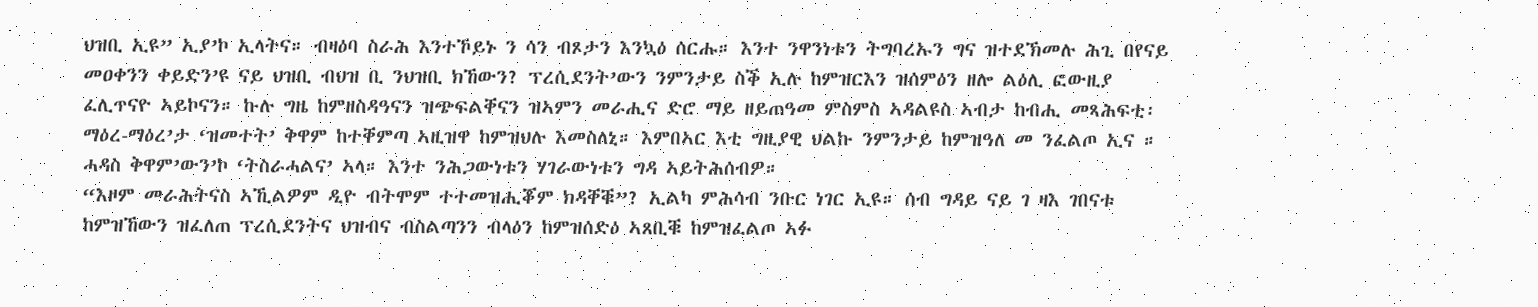ህዝቢ ኢዩ” ኢያ’ኮ ኢላትና። ብዛዕባ ስራሕ እንተኾይኑ ን ሳን ብጾታን እንኳዕ ሰርሑ። እንተ ንዋንነቱን ትግባረኡን ግና ዝተደኽመሉ ሕጊ በየናይ መዐቀንን ቀይድን’ዩ ናይ ህዝቢ ብህዝ ቢ ንህዝቢ ክኸውን? ፕረሲደንት’ውን ንምንታይ ስቕ ኢሉ ከምዝርእን ዝሰምዕን ዘሎ ልዕሊ ፎውዚያ ፈሊጥናዮ ኣይኮናን። ኩሉ ግዜ ከምዘስዳዓናን ዝጭፍልቐናን ዝኣምን መራሒና ድሮ ማይ ዘይጠዓመ ምስምስ ኣዳልዩስ ኣብታ ከብሒ መጻሕፍቲ፡ ማዕረ-ማዕረ’ታ ‘ዝመተት’ ቅዋም ከተቐምጣ ኣዚዝዋ ከምዝህሉ እመስለኒ። እምበኣር እቲ ግዚያዊ ህልኩ ንምንታይ ከምዝዓለ መ ንፈልጦ ኢና ። ሓዳስ ቅዋም’ውን’ኮ ‘ትስራሓልና’ ኣላ። እንተ ንሕጋውነቱን ሃገራውነቱን ግዳ ኣይትሕሰብዎ።
“እዞም መራሕትናስ ኣኺልዎም ዲዮ ብትሞም ተተመዝሒቖም ክዳቐቑ”? ኢልካ ምሕሳብ ንቡር ነገር ኢዩ። ሰብ ግዳይ ናይ ገ ዛእ ገበናቱ ከምዝኸውን ዝፈለጠ ፕረሲደንትና ህዝብና ብስልጣንን ብላዕን ከምዝሰድዕ ኣጸቢቑ ከምዝፈልጦ ኣፉ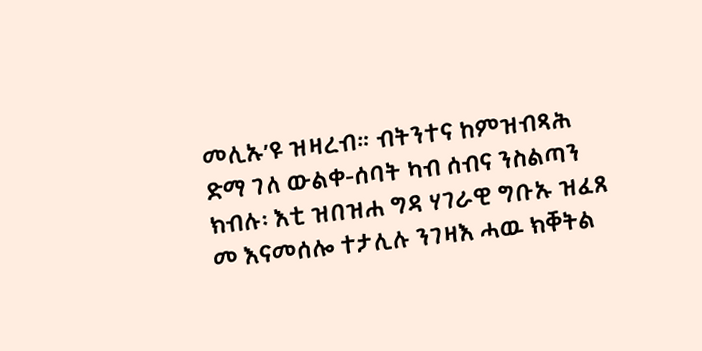መሊኡ’ዩ ዝዛረብ። ብትንተና ከምዝብጻሕ ድማ ገለ ውልቀ-ሰባት ካብ ሰብና ንስልጣን ክብሉ፡ እቲ ዝበዝሐ ግዳ ሃገራዊ ግቡኡ ዝፈጸ መ እናመሰሎ ተታሊሉ ንገዛእ ሓዉ ክቐትል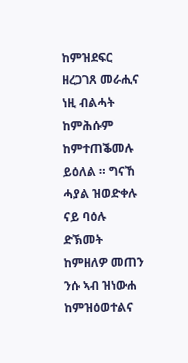ከምዝደፍር ዘረጋገጸ መራሒና ነዚ ብልሓት ከምሕሱም ከምተጠቕመሉ ይዕለል ። ግናኸ ሓያል ዝወድቀሉ ናይ ባዕሉ ድኽመት ከምዘለዎ መጠን ንሱ ኣብ ዝነውሐ ከምዝዕወተልና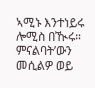ኣሚኑ እንተነይሩ ሎሚስ በዂሩ። ምናልባት’ውን መሲልዎ ወይ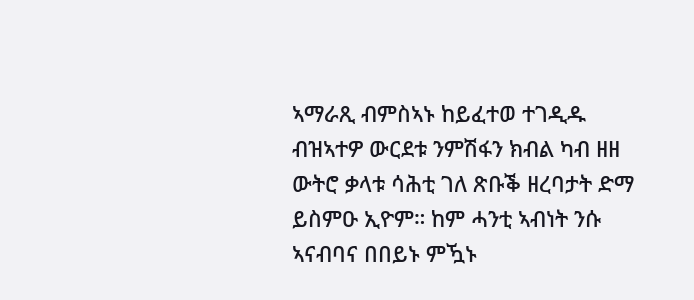ኣማራጺ ብምስኣኑ ከይፈተወ ተገዲዱ ብዝኣተዎ ውርደቱ ንምሽፋን ክብል ካብ ዘዘ ውትሮ ቃላቱ ሳሕቲ ገለ ጽቡቕ ዘረባታት ድማ ይስምዑ ኢዮም። ከም ሓንቲ ኣብነት ንሱ ኣናብባና በበይኑ ምዃኑ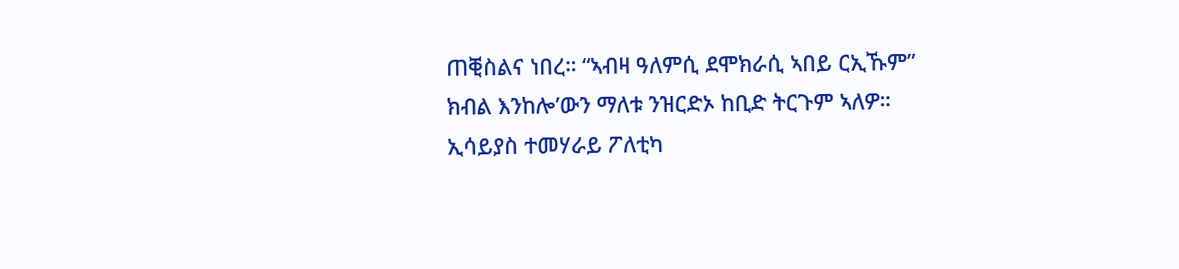ጠቒስልና ነበረ። “ኣብዛ ዓለምሲ ደሞክራሲ ኣበይ ርኢኹም” ክብል እንከሎ’ውን ማለቱ ንዝርድኦ ከቢድ ትርጉም ኣለዎ።
ኢሳይያስ ተመሃራይ ፖለቲካ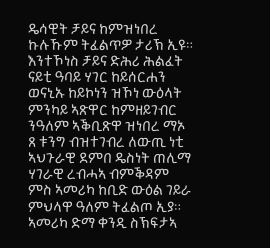ዴሳዊት ቻይና ከምዝነበረ ኩሉኹም ትፈልጥዎ ታሪኽ ኢዩ። እንተኾነስ ቻይና ድሕሪ ሕልፈት ናይቲ ዓባይ ሃገር ከይሰርሐን ወናኒኡ ከይኮነን ዝኾነ ውዕላት ምንካይ ኣጽዋር ከምዘይገብር ንዓለም ኣቕቢጽዋ ዝነበረ ማኦ ጸ ቱንግ ብዝተገብረ ለውጢ ነቲ ኣህጉራዊ ደምበ ዴስነት ጠሊማ ሃገራዊ ረብሓኣ ብምቕዳም ምስ ኣመሪካ ከቢድ ውዕል ገይራ ምህላዋ ዓለም ትፈልጦ ኢያ። ኣመሪካ ድማ ቀንዲ ስኽፍታኣ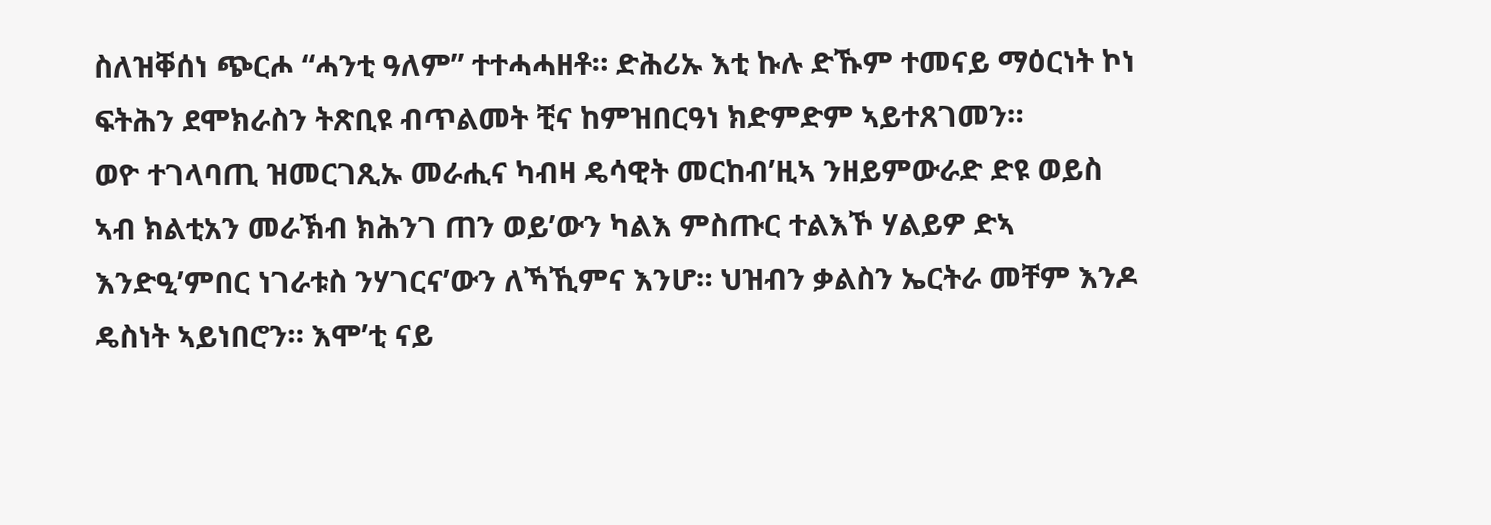ስለዝቐሰነ ጭርሖ “ሓንቲ ዓለም” ተተሓሓዘቶ። ድሕሪኡ እቲ ኩሉ ድኹም ተመናይ ማዕርነት ኮነ ፍትሕን ደሞክራስን ትጽቢዩ ብጥልመት ቺና ከምዝበርዓነ ክድምድም ኣይተጸገመን።
ወዮ ተገላባጢ ዝመርገጺኡ መራሒና ካብዛ ዴሳዊት መርከብ’ዚኣ ንዘይምውራድ ድዩ ወይስ ኣብ ክልቲአን መራኽብ ክሕንገ ጠን ወይ’ውን ካልእ ምስጡር ተልእኾ ሃልይዎ ድኣ እንድዒ’ምበር ነገራቱስ ንሃገርና’ውን ለኻኺምና እንሆ። ህዝብን ቃልስን ኤርትራ መቸም እንዶ ዴስነት ኣይነበሮን። እሞ’ቲ ናይ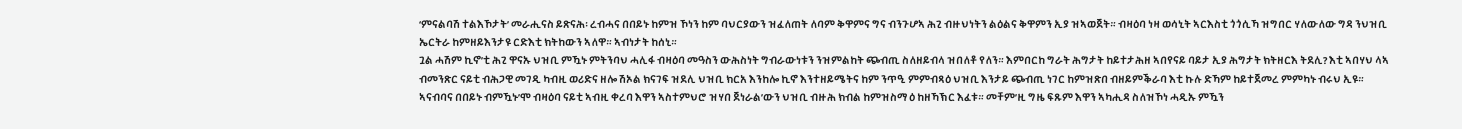‘ምናልባሽ ተልእኾታት’ መራሒናስ ይጽናሕ፡ ረብሓና በበይኑ ከምዝ ኾነን ከም ባህርያውን ዝፈለጠት ለባም ቅዋምና ግና ብንጉሆኣ ሕጊ ብዙህነትን ልዕልና ቅዋምን ኢያ ዝኣወጀት። ብዛዕባ ነዛ ወሳኒት ኣርእስቲ ጎጎሲኻ ዝግበር ሃለውለው ግዳ ንህዝቢ ኤርትራ ከምዘይእንታዩ ርድእቲ ክትከውን ኣለዋ። ኣብነታት ከሰኒ።
ጓል ሓሽም ኪኖ’ቲ ሕጊ ዋናኡ ህዝቢ ምዃኑ ምትንባህ ሓሊፋ ብዛዕባ መዓስን ውሕስነት ግብራውነቱን ንዝምልከት ጭብጢ ስለዘይብላ ዝበለቶ የለን። እምበርከ ግራት ሕግታት ከይተታሕዘ ኣበየናይ ባይታ ኢያ ሕግታት ክትዘርእ ትደሊ? እቲ ኣበሃህ ላኣ ብመንጽር ናይቲ ብሕጋዊ መገዲ ካብዚ ወሪድና ዘሎ ሽኦል ክናገፍ ዝደሊ ህዝቢ ክርአ እንከሎ ኪኖ እንተዘይሜትና ከም ንጥዒ ምምብጻዕ ህዝቢ እንታይ ጭብጢ ነገር ከምዝጽበ ብዘይምቕራባ እቲ ኩሉ ድኻም ከይተጀመረ ምምካኑ ብሩህ ኢዩ።
ኣናብባና በበይኑ ብምዃኑ’ሞ ብዛዕባ ናይቲ ኣብዚ ቀረባ እዋን ኣስተምህሮ ዝሃበ ጀነራል’ውን ህዝቢ ብዙሕ ክብል ከምዝስማ ዕ ከዘኻኽር እፈቱ። መቸም’ዚ ግዜ ፍጹም እዋን ኣካሒዳ ስለዝኾነ ሓዲኡ ምዃን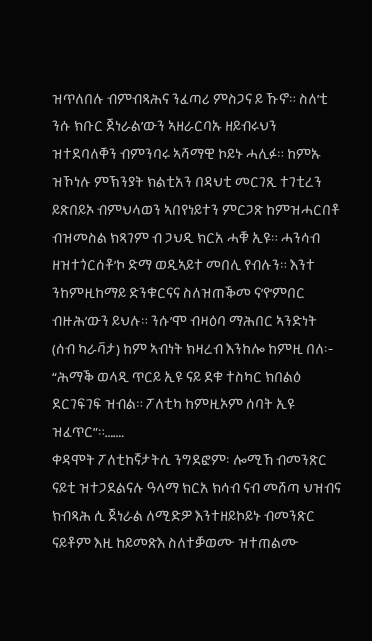ዝጥለበሉ ብምብጻሕና ንፈጣሪ ምስጋና ይ ኹኖ። ስለ’ቲ ንሱ ክቡር ጀነራል’ውን ኣዘራርባኡ ዘይብሩህን ዝተደባለቐን ብምንባሩ ኣሻማዊ ኮይኑ ሓሊፉ። ከምኡ ዝኾነሉ ምኽንያት ክልቲአን በዳህቲ መርገጺ ተገቲረን ይጽበይኦ ብምህላወን ኣበየነይተን ምርጋጽ ከምዝሓርበቶ ብዝመስል ክጻገም ብ ጋህዲ ክርአ ሓቑ ኢዩ። ሓንሳብ ዘዝተጎርሰቶ’ኮ ድማ ወዲኣይተ መበሊ የብሉን። እንተ ንከምዚከማይ ድንቁርናና ስለዝጠቕመ ና’የ’ምበር ብዙሕ’ውን ይህሉ። ንሱ’ሞ ብዛዕባ ማሕበር ኣንድነት (ሰብ ካራቫታ) ከም ኣብነት ክዛረብ እንከሎ ከምዚ በለ፡-
“ሕማቕ ወላዲ ጥርይ ኢዩ ናይ ደቁ ተስካር ክበልዕ ደርገፍገፍ ዝብል። ፖለቲካ ከምዚኦም ሰባት ኢዩ ዝፈጥር”።…….
ቀዳሞት ፖለቲከኛታትሲ ንግደፎም፡ ሎሚኸ ብመንጽር ናይቲ ዝተጋደልናሉ ዓላማ ክርአ ክሳብ ናብ መሸጣ ህዝብና ክብጻሕ ሲ ጀነራል ለሚድዎ እንተዘይኮይኑ ብመንጽር ናይቶም እዚ ከይመጽእ ስለተቓወሙ ዝተጠልሙ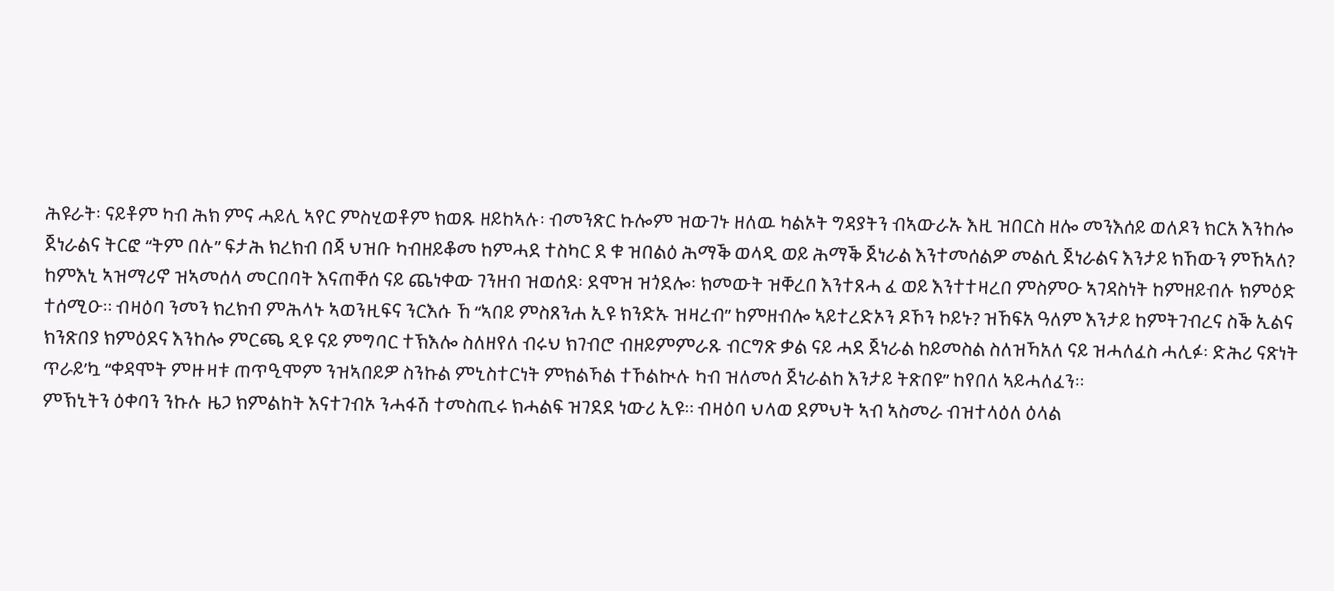ሕዩራት፡ ናይቶም ካብ ሕክ ምና ሓይሊ ኣየር ምስሂወቶም ክወጹ ዘይከኣሉ፡ ብመንጽር ኩሎም ዝውገኑ ዘለዉ ካልኦት ግዳያትን ብኣውራኡ እዚ ዝበርስ ዘሎ መንእሰይ ወለዶን ክርአ እንከሎ ጀነራልና ትርፎ “ትም በሉ” ፍታሕ ክረክብ በጃ ህዝቡ ካብዘይቆመ ከምሓደ ተስካር ደ ቁ ዝበልዕ ሕማቕ ወላዲ ወይ ሕማቕ ጀነራል እንተመሰልዎ መልሲ ጀነራልና እንታይ ክኸውን ምኸኣለ?
ከምእኒ ኣዝማሪኖ ዝኣመሰላ መርበባት እናጠቐሰ ናይ ጨነቀው ገንዘብ ዝወሰደ፡ ደሞዝ ዝጎደሎ፡ ክመውት ዝቐረበ እንተጸሓ ፈ ወይ እንተተዛረበ ምስምዑ ኣገዳስነት ከምዘይብሉ ክምዕድ ተሰሚዑ። ብዛዕባ ንመን ክረክብ ምሕላኑ ኣወንዚፍና ንርእሱ ኸ “ኣበይ ምስጸንሐ ኢዩ ክንድኡ ዝዛረብ” ከምዘብሎ ኣይተረድኦን ዶኾን ኮይኑ? ዝኸፍአ ዓለም እንታይ ከምትገብረና ስቕ ኢልና ክንጽበያ ክምዕደና እንከሎ ምርጫ ዲዩ ናይ ምግባር ተኽእሎ ስለዘየለ ብሩህ ክገብሮ ብዘይምምራጹ ብርግጽ ቃል ናይ ሓደ ጀነራል ከይመስል ስለዝኻአለ ናይ ዝሓለፈስ ሓሊፉ፡ ድሕሪ ናጽነት ጥራይ’ኳ “ቀዳሞት ምዙዛቱ ጠጥዒሞም ንዝኣበይዎ ስንኩል ምኒስተርነት ምክልኻል ተኾልኲሉ ካብ ዝለመሰ ጀነራልከ እንታይ ትጽበዩ” ከየበለ ኣይሓለፈን።
ምኽኒትን ዕቀባን ንኩሉ ዜጋ ክምልከት እናተገብኦ ንሓፋሽ ተመስጢሩ ክሓልፍ ዝገደደ ነውሪ ኢዩ። ብዛዕባ ህላወ ደምህት ኣብ ኣስመራ ብዝተላዕለ ዕላል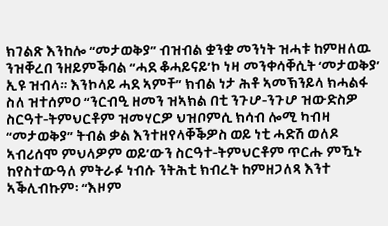ክገልጽ እንከሎ “መታወቅያ” ብዝብል ቋንቋ መንነት ዝሓቱ ከምዘለዉ ንዝቐረበ ንዘይምቕባል “ሓደ ቆሓይናይ’ኮ ነዛ መንቀሳቐሲት ‘መታወቅያ’ ኢዩ ዝብላ። እንኮላይ ሓደ ኣምቸ” ክብል ነታ ሕቶ ኣመኽንይላ ክሓልፋ ስለ ዝተሰምዐ “ንርብዒ ዘመን ዝኣክል በቲ ንጉሆ-ንጉሆ ዝውድስዎ ስርዓተ-ትምህርቶም ዝመሃርዎ ህዝቦምሲ ክሳብ ሎሚ ካብዛ “መታወቅያ” ትብል ቃል እንተዘየላቐቕዎስ ወይ ነቲ ሓድሽ ወለዶ ኣብሪሰሞ ምህላዎም ወይ’ውን ስርዓተ-ትምህርቶም ጥርሑ ምዃኑ ከየስተውዓለ ምትራፉ ነብሱ ንትሕቲ ክብረት ከምዘጋለጻ እንተ ኣቕሊብኩም፡ “እዞም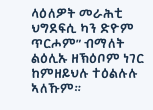ላዕለዎት መራሕቲ ህግደፍሲ ካን ድዮም ጥርሖም” ብማለት ልዕሊኡ ዘኽዕቦም ነገር ከምዘይህሉ ተዕልሉሉ ኣለኹም።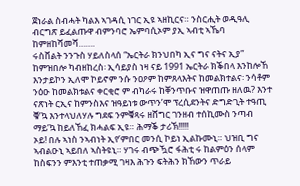ጀነራል ስብሓት ካልእ ኣገዳሲ ነገር ኢዩ ኣዘኪርና። ንስርሒት ወዲዓሊ ብርግጽ ይፈልጡዋ ብምንባሮ ኤምባሲኦም ያኢ ኣብቲ ኣኼባ ከምዘከሻመሻ…….
ሩስቨልት ንንጉስ ሃይለስላሰ “ኤርትራ ክንህበካ ኢና ግና ናትና ኢያ” ከምዝበሎ ካብዘከረስ፡ ኢሳይያስ ነዛ ናይ 1991 ኤርትራ ክቕበላ እንከሎኸ እንታይኮን ኢለሞ ኮይኖም ንሱ ንዐዖም ከምጸላእትና ከመልክተልና፡ ንሳቶም ንዕዑ ከመልክቱልና ቀርቂሮ ም ብካራሩ ከቐንጥቡና ዝዋጠጡ ዘለዉ? እንተ ናጽነት ርኢና ከምንስእና ዝዓይነቱ ውጥን’ሞ ፕረሲደንትና ድግድጊት ተዓጢ ቑ’ኳ እንተላህለሃሉ ግደፍ ንምቑጻሩ ዘሸግር ገንዘብ ተሰኪሙስ ንጣብ ማይ’ኳ ከይለኸፈ ክሓልፍ ኢዩ። ሕማቕ ታሪኽ!!!!!
ኦይ! በሉ ኣነስ ንኣብነት ኢየ’ምበር መንሲ ኮይነ ኢልኩሙኒ። ህዝቢ ግና ኣብልዑኒ ኣይበለ ኣስትዩኒ። ሃገሩ ብጭዃሮ ፋሕቲ ሩ ከልምዕን ሰላም ከስፍንን ምእንቲ ተጠቃሚ ገዛእ ሕጉን ፍትሕን ክኸውን ጥራይ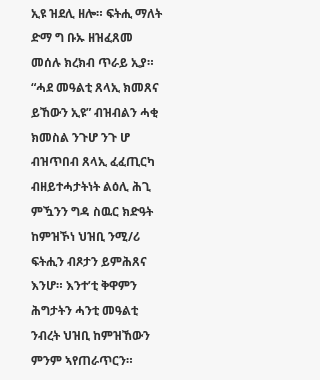ኢዩ ዝደሊ ዘሎ። ፍትሒ ማለት ድማ ግ ቡኡ ዘዝፈጸመ መሰሉ ክረክብ ጥራይ ኢያ። “ሓደ መዓልቲ ጸላኢ ክመጸና ይኸውን ኢዩ” ብዝብልን ሓቂ ክመስል ንጉሆ ንጉ ሆ ብዝጥበብ ጸላኢ ፈፈጢርካ ብዘይተሓታትነት ልዕሊ ሕጊ ምዃንን ግዳ ስዉር ክድዓት ከምዝኾነ ህዝቢ ንሚ/ሪ ፍትሒን ብጾታን ይምሕጸና እንሆ። እንተ’ቲ ቅዋምን ሕግታትን ሓንቲ መዓልቲ ንብረት ህዝቢ ከምዝኸውን ምንም ኣየጠራጥርን።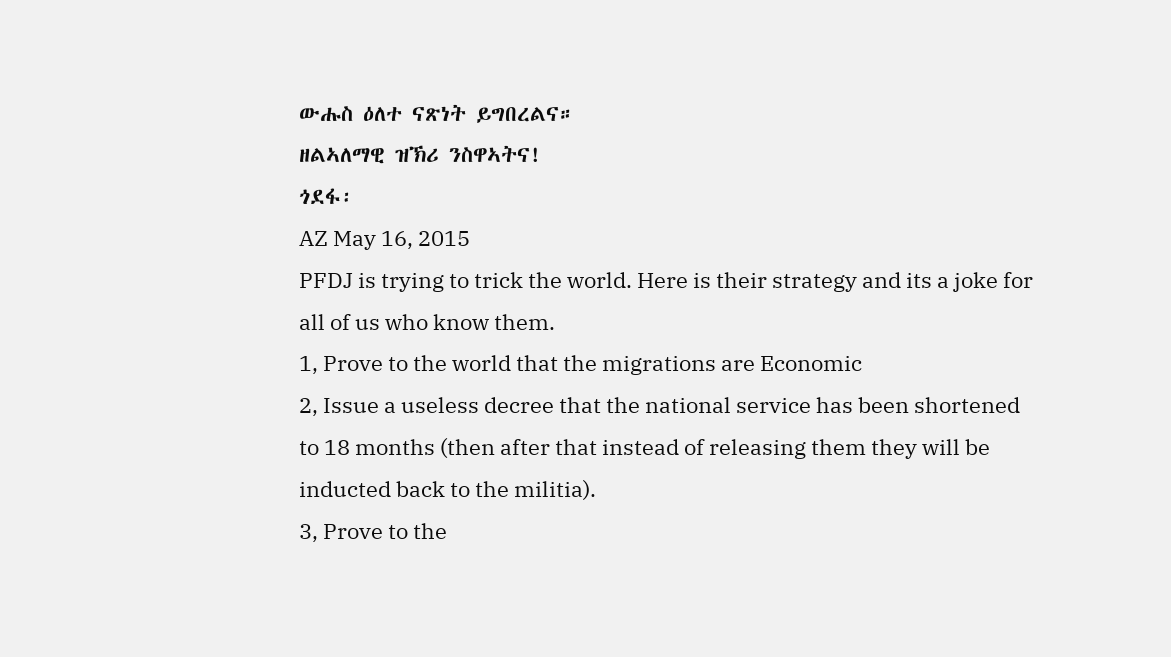ውሑስ ዕለተ ናጽነት ይግበረልና።
ዘልኣለማዊ ዝኽሪ ንስዋኣትና!
ጎደፋ፡
AZ May 16, 2015
PFDJ is trying to trick the world. Here is their strategy and its a joke for all of us who know them.
1, Prove to the world that the migrations are Economic
2, Issue a useless decree that the national service has been shortened to 18 months (then after that instead of releasing them they will be inducted back to the militia).
3, Prove to the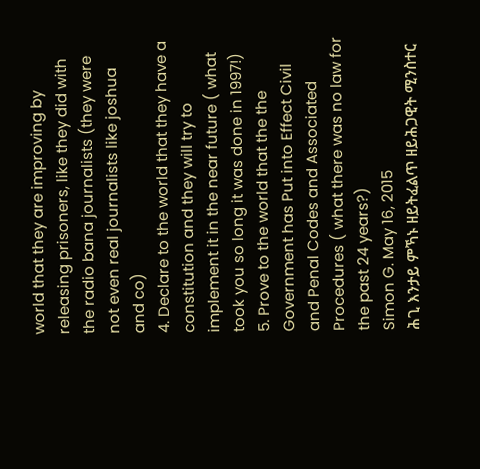world that they are improving by releasing prisoners, like they did with the radio bana journalists (they were not even real journalists like joshua and co)
4. Declare to the world that they have a constitution and they will try to implement it in the near future ( what took you so long it was done in 1997!)
5. Prove to the world that the the Government has Put into Effect Civil and Penal Codes and Associated Procedures ( what there was no law for the past 24 years?)
Simon G. May 16, 2015
ሕጊ እንታይ ምኻኑ ዘይትፈልጥ ዘይሕጋዊት ሚንስተር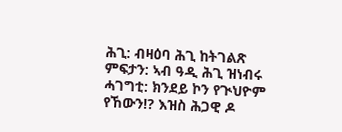ሕጊ: ብዛዕባ ሕጊ ከትገልጽ ምፍታን: ኣብ ዓዲ ሕጊ ዝነብሩ ሓገግቲ: ክንደይ ኮን የጒህዮም የኸውን!? እዝስ ሕጋዊ ዶ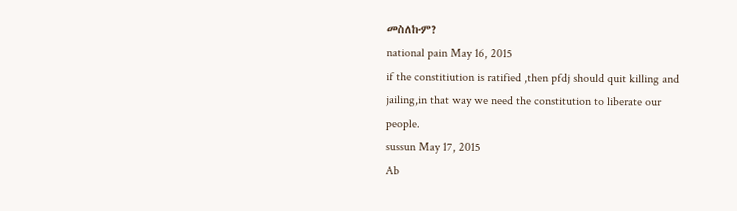መስለኩም?
national pain May 16, 2015
if the constitiution is ratified ,then pfdj should quit killing and jailing,in that way we need the constitution to liberate our people.
sussun May 17, 2015
Ab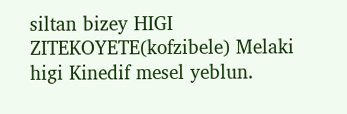siltan bizey HIGI ZITEKOYETE(kofzibele) Melaki higi Kinedif mesel yeblun.